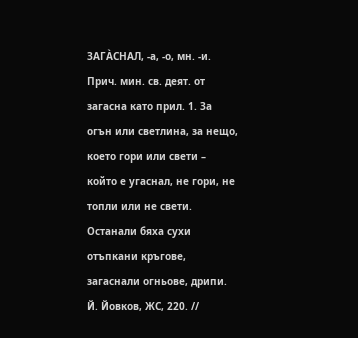ЗАГА̀СНАЛ, -а, -о, мн. -и. Прич. мин. св. деят. от загасна като прил. 1. За огън или светлина, за нещо, което гори или свети – който е угаснал, не гори, не топли или не свети. Останали бяха сухи отъпкани кръгове, загаснали огньове, дрипи. Й. Йовков, ЖС, 220. //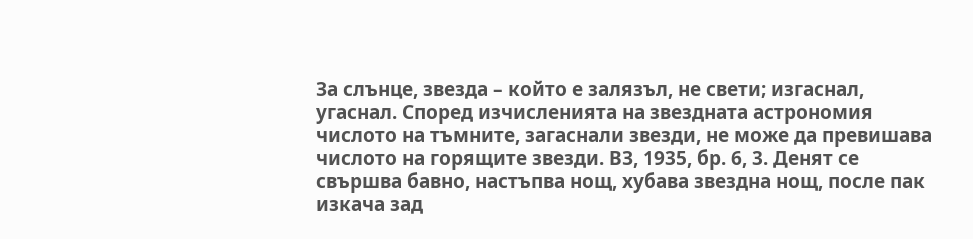За слънце, звезда – който е залязъл, не свети; изгаснал, угаснал. Според изчисленията на звездната астрономия числото на тъмните, загаснали звезди, не може да превишава числото на горящите звезди. ВЗ, 1935, бр. 6, 3. Денят се свършва бавно, настъпва нощ, хубава звездна нощ, после пак изкача зад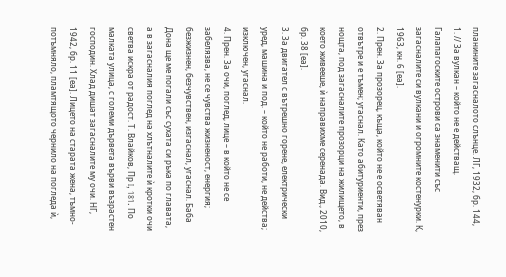планините загасналото слънце. ЛГ, 1932, бр. 144, 1. // За вулкан – който не е действащ. Галапагоските острови са знаменити със загасналите си вулкани и огромните костенурки. К, 1963, кн. 6 [еа].
2. Прен. За прозорец, къща, който не е осветяван отвътре и е тъмен; угаснал. Като абитуриенти, през нощта, под загасналите прозорци на жилището, в което живееше, ѝ направихме серенада. Вид., 2010, бр. 38 [еа].
3. За двигател с вътрешно горене, електрически уред, машина и под. – който не работи, не действа; изключен, угаснал.
4. Прен. За очи, поглед, лице – в който не се забелязва, не се чувства жизненост, енергия; безжизнен, безчувствен, изгаснал, угаснал. Баба Дона ще ме погали със сухата си ръка по главата, а в загасналия поглед на хлътналите ѝ кротки очи светва искра от радост. Т. Влайков, Пр I, 181. По малката улица, с големи дървета върви възрастен господин. Хлад дишат загасналите му очи. НГ, 1942, бр. 11 [еа]. Лицето на старата жена, тъмно-потъмняло, пламтящото чернило на погледа ѝ,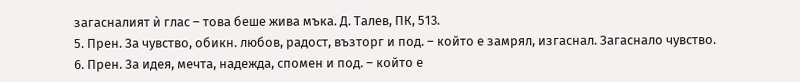загасналият ѝ глас – това беше жива мъка. Д. Талев, ПК, 513.
5. Прен. За чувство, обикн. любов, радост, възторг и под. – който е замрял, изгаснал. Загаснало чувство.
6. Прен. За идея, мечта, надежда, спомен и под. – който е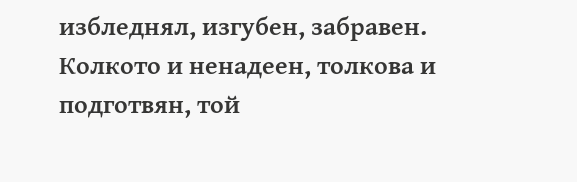избледнял, изгубен, забравен. Колкото и ненадеен, толкова и подготвян, той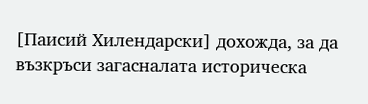[Паисий Хилендарски] дохожда, за да възкръси загасналата историческа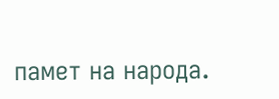памет на народа.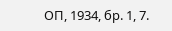ОП, 1934, бр. 1, 7.